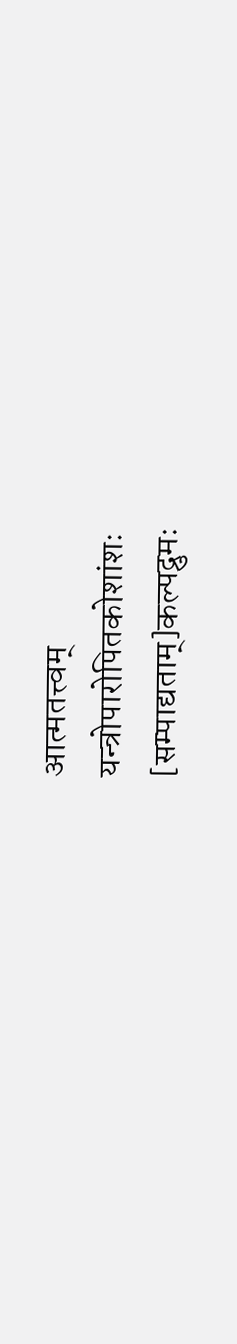आत्मतत्त्वम्
यन्त्रोपारोपितकोशांशः
[सम्पाद्यताम्]कल्पद्रुमः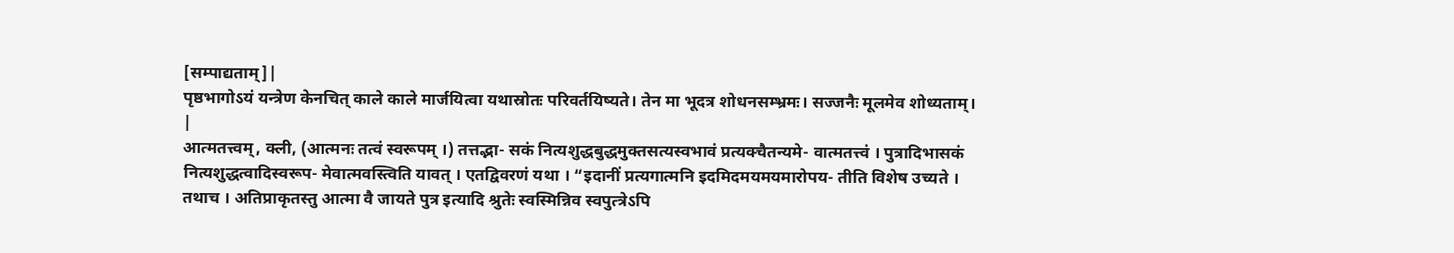[सम्पाद्यताम्]|
पृष्ठभागोऽयं यन्त्रेण केनचित् काले काले मार्जयित्वा यथास्रोतः परिवर्तयिष्यते। तेन मा भूदत्र शोधनसम्भ्रमः। सज्जनैः मूलमेव शोध्यताम्। |
आत्मतत्त्वम्, क्ली, (आत्मनः तत्वं स्वरूपम् ।) तत्तद्भा- सकं नित्यशुद्धबुद्धमुक्तसत्यस्वभावं प्रत्यक्चैतन्यमे- वात्मतत्त्वं । पुत्रादिभासकं नित्यशुद्धत्वादिस्वरूप- मेवात्मवस्त्विति यावत् । एतद्विवरणं यथा । “इदानीं प्रत्यगात्मनि इदमिदमयमयमारोपय- तीति विशेष उच्यते । तथाच । अतिप्राकृतस्तु आत्मा वै जायते पुत्र इत्यादि श्रुतेः स्वस्मिन्निव स्वपुत्त्रेऽपि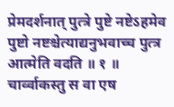प्रेमदर्शनात् पुत्त्रे पुष्टे नष्टेऽहमेव पुष्टो नष्टश्चेत्याद्यनुभवाच्च पुत्त्र आत्मेति वदति ॥ १ ॥ चार्व्वाकस्तु स वा एष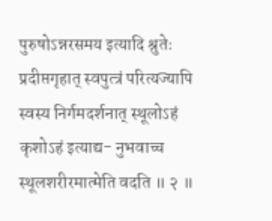पुरुषोऽन्नरसमय इत्यादि श्रुतेः प्रदीप्तगृहात् स्वपुत्त्रं परित्यज्यापि स्वस्य निर्गमदर्शनात् स्थूलोऽहं कृशोऽहं इत्याद्य- नुभवाच्च स्थूलशरीरमात्मेति वदति ॥ २ ॥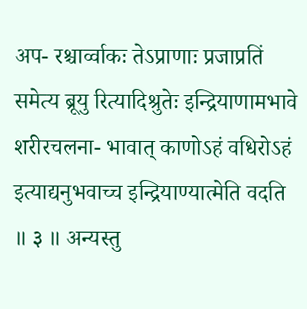अप- रश्चार्व्वाकः तेऽप्राणाः प्रजाप्रतिं समेत्य ब्रूयु रित्यादिश्रुतेः इन्द्रियाणामभावे शरीरचलना- भावात् काणोऽहं वधिरोऽहं इत्याद्यनुभवाच्च इन्द्रियाण्यात्मेति वदति ॥ ३ ॥ अन्यस्तु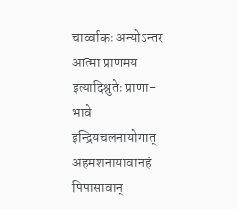चार्व्वाकः अन्योऽन्तर आत्मा प्राणमय इत्यादिश्रुतेः प्राणा- भावे इन्द्रियचलनायोगात् अहमशनायावानहं पिपासावान्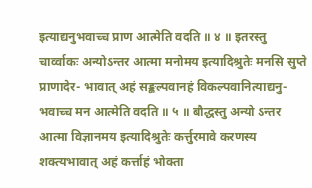इत्याद्यनुभवाच्च प्राण आत्मेति वदति ॥ ४ ॥ इतरस्तु चार्व्वाकः अन्योऽन्तर आत्मा मनोमय इत्यादिश्रुतेः मनसि सुप्ते प्राणादेर- भावात् अहं सङ्कल्पवानहं विकल्पवानित्याद्यनु- भवाच्च मन आत्मेति वदति ॥ ५ ॥ बौद्धस्तु अन्यो ऽन्तर आत्मा विज्ञानमय इत्यादिश्रुतेः कर्त्तुरमावे करणस्य शक्त्यभावात् अहं कर्त्ताहं भोक्ता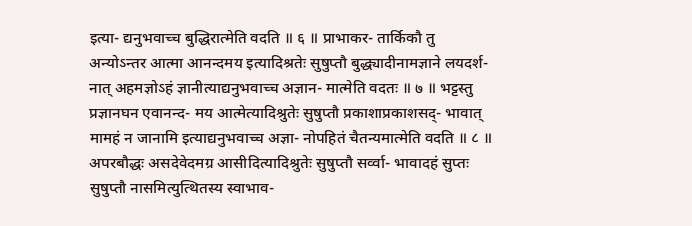इत्या- द्यनुभवाच्च बुद्धिरात्मेति वदति ॥ ६ ॥ प्राभाकर- तार्किकौ तु अन्योऽन्तर आत्मा आनन्दमय इत्यादिश्रतेः सुषुप्तौ बुद्ध्यादीनामज्ञाने लयदर्श- नात् अहमज्ञोऽहं ज्ञानीत्याद्यनुभवाच्च अज्ञान- मात्मेति वदतः ॥ ७ ॥ भट्टस्तु प्रज्ञानघन एवानन्द- मय आत्मेत्यादिश्रुतेः सुषुप्तौ प्रकाशाप्रकाशसद्- भावात् मामहं न जानामि इत्याद्यनुभवाच्च अज्ञा- नोपहितं चैतन्यमात्मेति वदति ॥ ८ ॥ अपरबौद्धः असदेवेदमग्र आसीदित्यादिश्रुतेः सुषुप्तौ सर्व्वा- भावादहं सुप्तः सुषुप्तौ नासमित्युत्थितस्य स्वाभाव-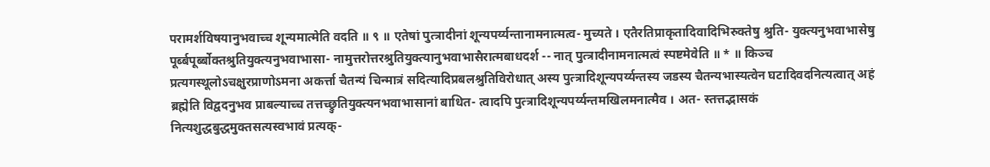परामर्शविषयानुभवाच्च शून्यमात्मेति वदति ॥ ९ ॥ एतेषां पुत्त्रादीनां शून्यपर्य्यन्तानामनात्मत्व- मुच्यते । एतैरतिप्राकृतादिवादिभिरुक्तेषु श्रुति- युक्त्यनुभवाभासेषु पूर्ब्बपूर्ब्बोक्तश्रुतियुक्त्यनुभवाभासा- नामुत्तरोत्तरश्रुतियुक्त्यानुभवाभासैरात्मबाधदर्श -- नात् पुत्त्रादीनामनात्मत्वं स्पष्टमेवेति ॥ * ॥ किञ्च प्रत्यगस्थूलोऽचक्षुरप्राणोऽमना अकर्त्ता चैतन्यं चिन्मात्रं सदित्यादिप्रबलश्रुतिविरोधात् अस्य पुत्त्रादिशून्यपर्य्यन्तस्य जडस्य चैतन्यभास्यत्वेन घटादिवदनित्यत्वात् अहं ब्रह्मेति विद्वदनुभव प्राबल्याच्च तत्तच्छ्रुतियुक्त्यनभवाभासानां बाधित- त्वादपि पुत्त्रादिशून्यपर्य्यन्तमखिलमनात्मैव । अत- स्तत्तद्भासकं नित्यशुद्धबुद्धमुक्तसत्यस्वभावं प्रत्यक्-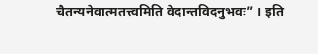चैतन्यनेवात्मतत्त्वमिति वेदान्तविदनुभवः” । इति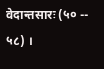वेदान्तसारः (५० -- ५८) ।